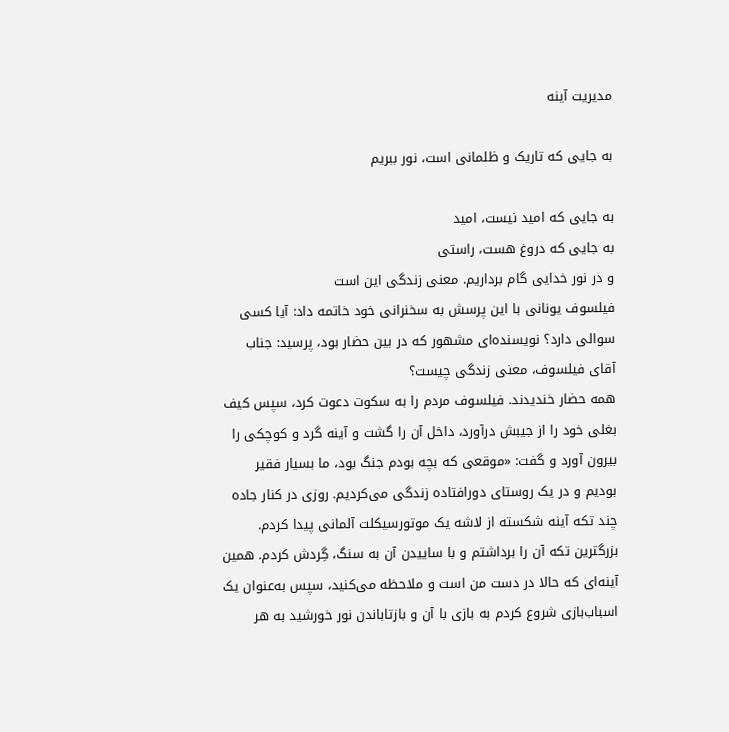مدیریت آینه

به جایی که تاریک و ظلمانی است، نور ببریم

به جایی که امید نیست، امید
به جایی که دروغ هست، راستی
و در نور خدایی گام برداریم. معنی زندگی این است
فیلسوف یونانی با این پرسش به سخنرانی خود خاتمه داد: آیا کسی سوالی دارد؟ نویسنده‌ای مشهور که در بین حضار بود، پرسید: جناب آقای فیلسوف، معنی زندگی چیست؟
همه حضار خندیدند. فیلسوف مردم را به سکوت دعوت کرد، سپس کیف بغلی خود را از جیبش درآورد، داخل آن را گشت و آینه گرد و کوچکی را بیرون آورد و گفت: «موقعی که بچه بودم جنگ بود، ما بسیار فقیر بودیم و در یک روستای دورافتاده زندگی می‌کردیم. روزی در کنار جاده چند تکه آینه شکسته از لاشه یک موتورسیکلت آلمانی پیدا کردم. بزرگترین تکه آن را برداشتم و با ساییدن آن به سنگ، گِردش کردم. همین آینه‌ای که حالا در دست من است و ملاحظه می‌کنید، سپس به‌عنوان یک اسباب‌بازی شروع کردم به بازی با آن و بازتاباندن نور خورشید به هر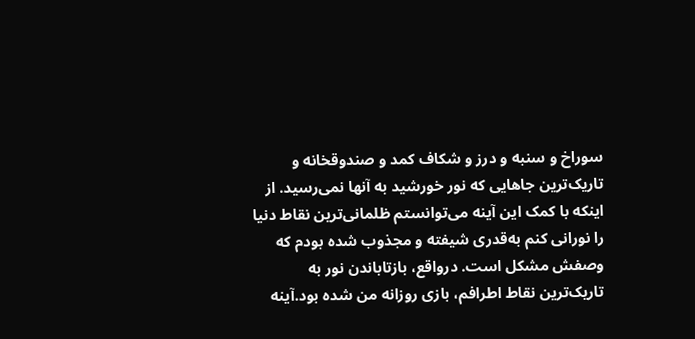سوراخ و سنبه و درز و شکاف کمد و صندوقخانه و تاریک‌ترین جاهایی که نور خورشید به آنها نمی‌رسید. از اینکه با کمک این آینه می‌توانستم ظلمانی‌ترین نقاط دنیا را نورانی کنم به‌قدری شیفته و مجذوب شده بودم که وصفش مشکل است. درواقع، بازتاباندن نور به تاریک‌ترین نقاط اطرافم، بازی روزانه من شده بود.آینه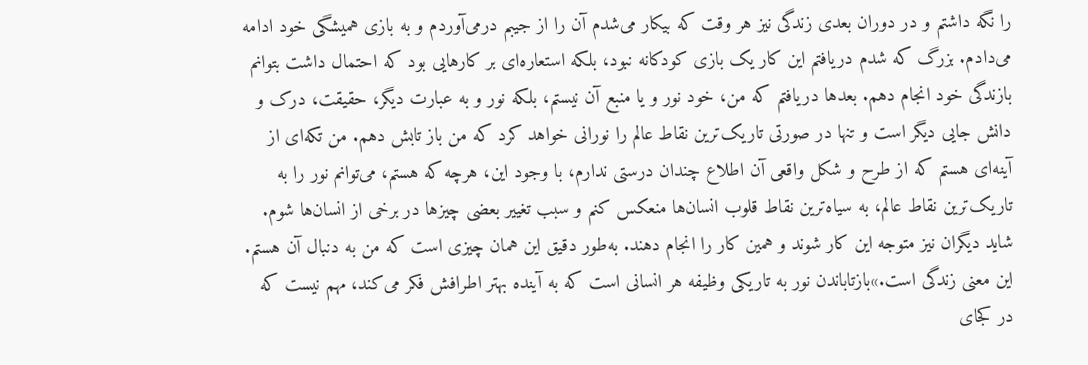را نگه داشتم و در دوران بعدی زندگی نیز هر وقت که بیکار می‌شدم آن را از جیبم درمی‌آوردم و به بازی همیشگی خود ادامه می‌دادم. بزرگ که شدم دریافتم این کار یک بازی کودکانه نبود، بلکه استعاره‌ای بر کارهایی بود که احتمال داشت بتوانم بازندگی خود انجام دهم. بعدها دریافتم که من، خود نور و یا منبع آن نیستم، بلکه نور و به عبارت دیگر، حقیقت، درک و دانش جایی دیگر است و تنها در صورتی تاریک‌ترین نقاط عالم را نورانی خواهد کرد که من باز تابش دهم. من تکه‌ای از آینه‌ای هستم که از طرح و شکل واقعی آن اطلاع چندان درستی ندارم، با وجود این، هرچه که هستم، می‌توانم نور را به تاریک‌ترین نقاط عالم، به سیاه‌ترین نقاط قلوب انسان‌ها منعکس کنم و سبب تغییر بعضی چیزها در برخی از انسان‌ها شوم. شاید دیگران نیز متوجه این کار شوند و همین کار را انجام دهند. به‌طور دقیق این همان چیزی است که من به دنبال آن هستم. این معنی زندگی است.»بازتاباندن نور به تاریکی وظیفه هر انسانی است که به آینده بهتر اطرافش فکر می‌کند، مهم نیست که در کجای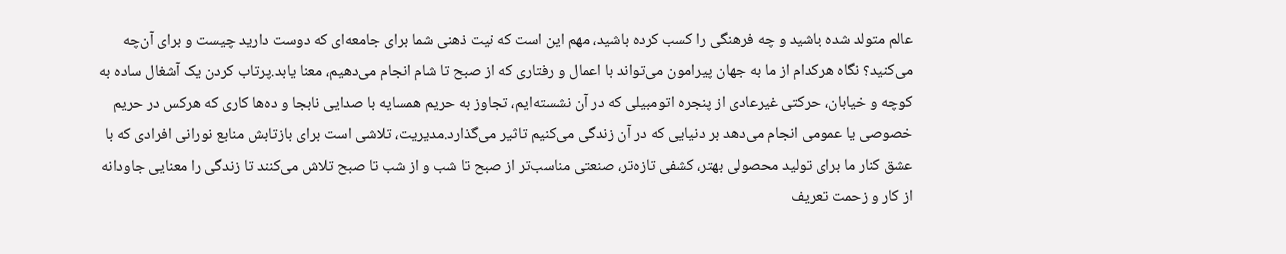عالم متولد شده باشید و چه فرهنگی را کسب کرده باشید، مهم این است که نیت ذهنی شما برای جامعه‌ای که دوست دارید چیست و برای آن‌چه می‌کنید؟ نگاه هرکدام از ما به جهان پیرامون می‌تواند با اعمال و رفتاری که از صبح تا شام انجام می‌دهیم، معنا یابد.پرتاب کردن یک آشغال ساده به کوچه و خیابان، حرکتی غیرعادی از پنجره اتومبیلی که در آن نشسته‌ایم، تجاوز به حریم همسایه با صدایی نابجا و ده‌ها کاری که هرکس در حریم خصوصی یا عمومی انجام می‌دهد بر دنیایی که در آن زندگی می‌کنیم تاثیر می‌گذارد.مدیریت، تلاشی است برای بازتابش منابع نورانی افرادی که با عشق کنار ما برای تولید محصولی بهتر، کشفی تازه‌تر، صنعتی مناسب‌تر از صبح تا شب و از شب تا صبح تلاش می‌کنند تا زندگی را معنایی جاودانه از کار و زحمت تعریف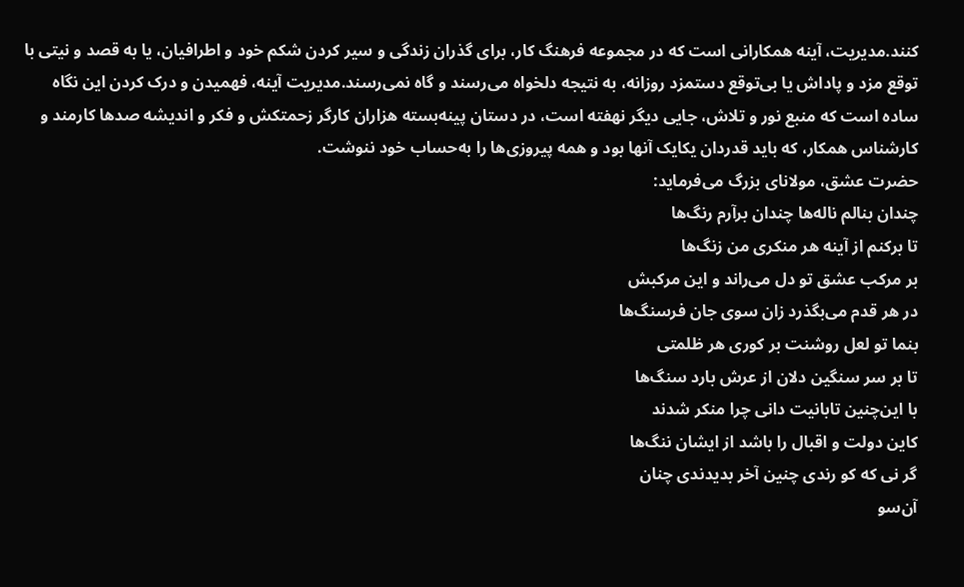کنند.مدیریت، آینه همکارانی است که در مجموعه فرهنگ کار، برای گذران زندگی و سیر کردن شکم خود و اطرافیان، یا به قصد و نیتی با توقع مزد و پاداش یا بی‌توقع دستمزد روزانه، به نتیجه دلخواه می‌رسند و گاه نمی‌رسند.مدیریت آینه، فهمیدن و درک کردن این نگاه ساده است که منبع نور و تلاش، جایی دیگر نهفته است، در دستان پینه‌بسته هزاران کارگر زحمتکش و فکر و اندیشه صدها کارمند و کارشناس همکار، که باید قدردان یکایک آنها بود و همه پیروزی‌ها را به‌حساب خود ننوشت.
حضرت عشق، مولانای بزرگ می‌فرماید:
چندان بنالم ناله‌ها چندان برآرم رنگ‌ها
تا برکنم از آینه هر منکری من زنگ‌ها
بر مرکب عشق تو دل می‌راند و این مرکبش
در هر قدم می‌بگذرد زان سوی جان فرسنگ‌ها
بنما تو لعل روشنت بر کوری هر ظلمتی
تا بر سر سنگین دلان از عرش بارد سنگ‌ها
با این‌چنین تابانیت دانی چرا منکر شدند
کاین دولت و اقبال را باشد از ایشان ننگ‌ها
گر نی که کو رندی چنین آخر بدیدندی چنان
آن‌سو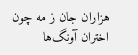هزاران جان ز مه چون اختران آونگ‌ها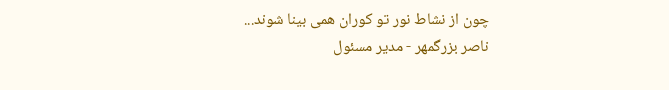چون از نشاط نور تو کوران همی بینا شوند...
ناصر بزرگمهر - مدیر مسئول